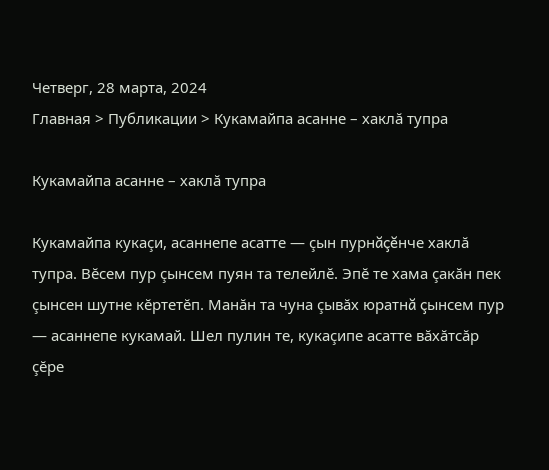Четверг, 28 марта, 2024
Главная > Публикации > Кукамайпа асанне – хаклă тупра

Кукамайпа асанне – хаклă тупра

Кукамайпа кукаçи, асаннепе асатте — çын пурнăçĕнче хаклă тупра. Вĕсем пур çынсем пуян та телейлĕ. Эпĕ те хама çакăн пек çынсен шутне кĕртетĕп. Манăн та чуна çывăх юратнă çынсем пур — асаннепе кукамай. Шел пулин те, кукаçипе асатте вăхăтсăр çĕре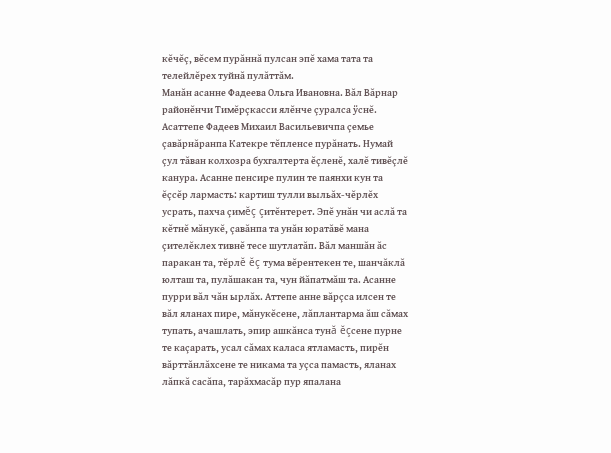кĕчĕç, вĕсем пурăннă пулсан эпĕ хама тата та телейлĕрех туйнă пулăттăм.
Манăн асанне Фадеева Ольга Ивановна. Вăл Вăрнар районĕнчи Тимĕрçкасси ялĕнче çуралса ÿснĕ. Асаттепе Фадеев Михаил Васильевичпа çемье çавăрнăранпа Катекре тĕпленсе пурăнать. Нумай çул тăван колхозра бухгалтерта ĕçленĕ, халĕ тивĕçлĕ канура. Асанне пенсире пулин те паянхи кун та ĕçсĕр лармасть: картиш тулли выльăх-чĕрлĕх усрать, пахча çимĕç çитĕнтерет. Эпĕ унăн чи аслă та кĕтнĕ мăнукĕ, çавăнпа та унăн юратăвĕ мана çителĕклех тивнĕ тесе шутлатăп. Вăл маншăн ăс паракан та, тĕрлĕ ĕç тума вĕрентекен те, шанчăклă юлташ та, пулăшакан та, чун йăпатмăш та. Асанне пурри вăл чăн ырлăх. Аттепе анне вăрçса илсен те вăл яланах пире, мăнукĕсене, лăплантарма ăш сăмах тупать, ачашлать, эпир ашкăнса тунă ĕçсене пурне те каçарать, усал сăмах каласа ятламасть, пирĕн вăрттăнлăхсене те никама та уçса памасть, яланах лăпкă сасăпа, тарăхмасăр пур япалана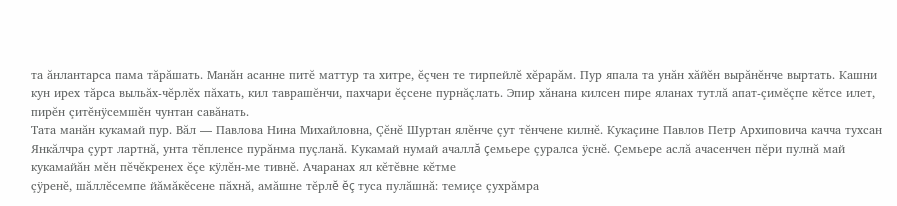та ăнлантарса пама тăрăшать. Манăн асанне питĕ маттур та хитре, ĕçчен те тирпейлĕ хĕрарăм. Пур япала та унăн хăйĕн вырăнĕнче выртать. Кашни кун ирех тăрса выльăх-чĕрлĕх пăхать, кил таврашĕнчи, пахчари ĕçсене пурнăçлать. Эпир хăнана килсен пире яланах тутлă апат-çимĕçпе кĕтсе илет, пирĕн çитĕнÿсемшĕн чунтан савăнать.
Тата манăн кукамай пур. Вăл — Павлова Нина Михайловна, Çĕнĕ Шуртан ялĕнче çут тĕнчене килнĕ. Кукаçине Павлов Петр Архиповича качча тухсан Янкăлчра çурт лартнă, унта тĕпленсе пурăнма пуçланă. Кукамай нумай ачаллă çемьере çуралса ÿснĕ. Çемьере аслă ачасенчен пĕри пулнă май кукамайăн мĕн пĕчĕкренех ĕçе кÿлĕн-ме тивнĕ. Ачаранах ял кĕтĕвне кĕтме
çÿренĕ, шăллĕсемпе йăмăкĕсене пăхнă, амăшне тĕрлĕ ĕç туса пулăшнă: темиçе çухрăмра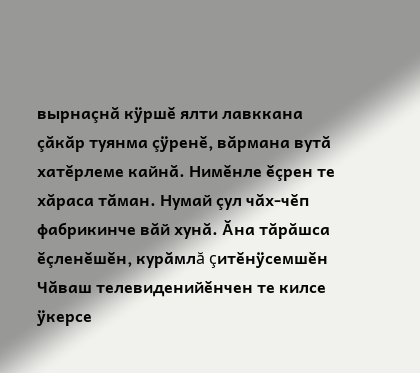вырнаçнă кÿршĕ ялти лавккана çăкăр туянма çÿренĕ, вăрмана вутă хатĕрлеме кайнă. Нимĕнле ĕçрен те хăраса тăман. Нумай çул чăх-чĕп фабрикинче вăй хунă. Ăна тăрăшса ĕçленĕшĕн, курăмлă çитĕнÿсемшĕн Чăваш телевиденийĕнчен те килсе ÿкерсе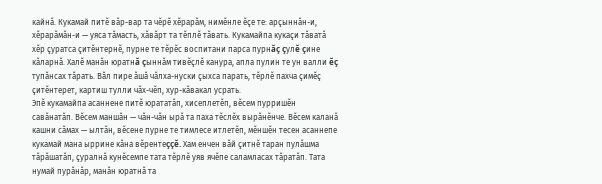кайнă. Кукамай питĕ вăр-вар та чĕрĕ хĕрарăм, нимĕнле ĕçе те: арçыннăн-и, хĕрарăмăн-и — уяса тăмасть, хăвăрт та тĕплĕ тăвать. Кукамайпа кукаçи тăватă хĕр çуратса çитĕнтернĕ, пурне те тĕрĕс воспитани парса пурнăç çулĕ çине кăларнă. Халĕ манăн юратнă çыннăм тивĕçлĕ канура, апла пулин те ун валли ĕç тупăнсах тăрать. Вăл пире ăшă чăлха-нуски çыхса парать, тĕрлĕ пахча çимĕç çитĕнтерет, картиш тулли чăх-чĕп, хур-кăвакал усрать.
Эпĕ кукамайпа асаннене питĕ юрататăп, хисеплетĕп, вĕсем пурришĕн савăнатăп. Вĕсем маншăн — чăн-чăн ырă та паха тĕслĕх вырăнĕнче. Вĕсем каланă кашни сăмах — ылтăн, вĕсене пурне те тимлесе итлетĕп, мĕншĕн тесен асаннепе кукамай мана ыррине кăна вĕрентеççĕ. Хам енчен вăй çитнĕ таран пулăшма тăрăшатăп, çуралнă кунĕсемпе тата тĕрлĕ уяв ячĕпе саламласах тăратăп. Тата нумай пурăнăр, манăн юратнă та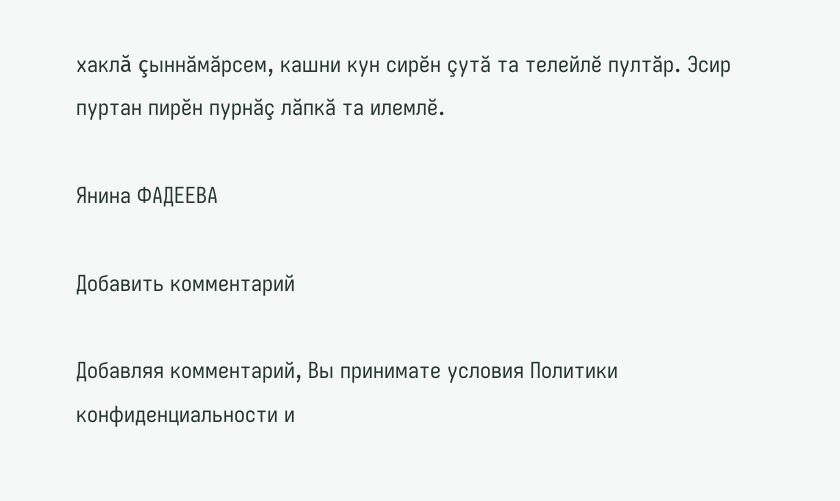хаклă çыннăмăрсем, кашни кун сирĕн çутă та телейлĕ пултăр. Эсир пуртан пирĕн пурнăç лăпкă та илемлĕ.

Янина ФАДЕЕВА

Добавить комментарий

Добавляя комментарий, Вы принимате условия Политики конфиденциальности и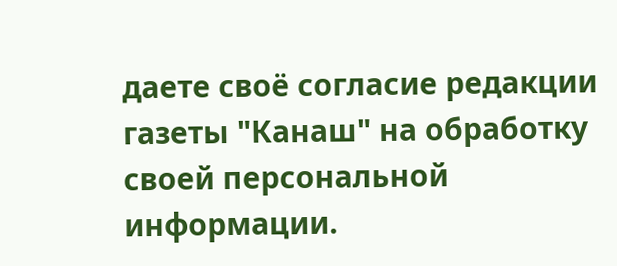даете своё согласие редакции газеты "Канаш" на обработку своей персональной информации.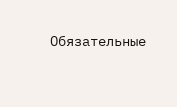Обязательные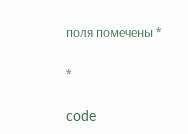поля помечены *

*

code